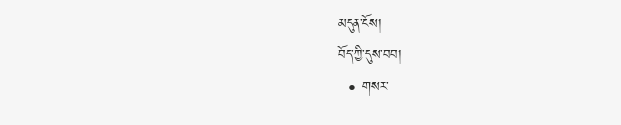མདུན་ངོས།
བོད་ཀྱི་དུས་བབ།
  • གསར་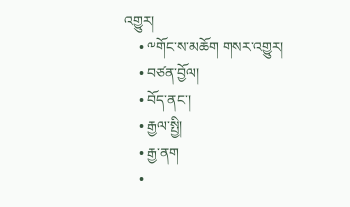འགྱུར།
    • ༸གོང་ས་མཆོག གསར་འགྱུར།
    • བཙན་བྱོལ།
    • བོད་ནང་།
    • རྒྱལ་སྤྱི།
    • རྒྱ་ནག
    •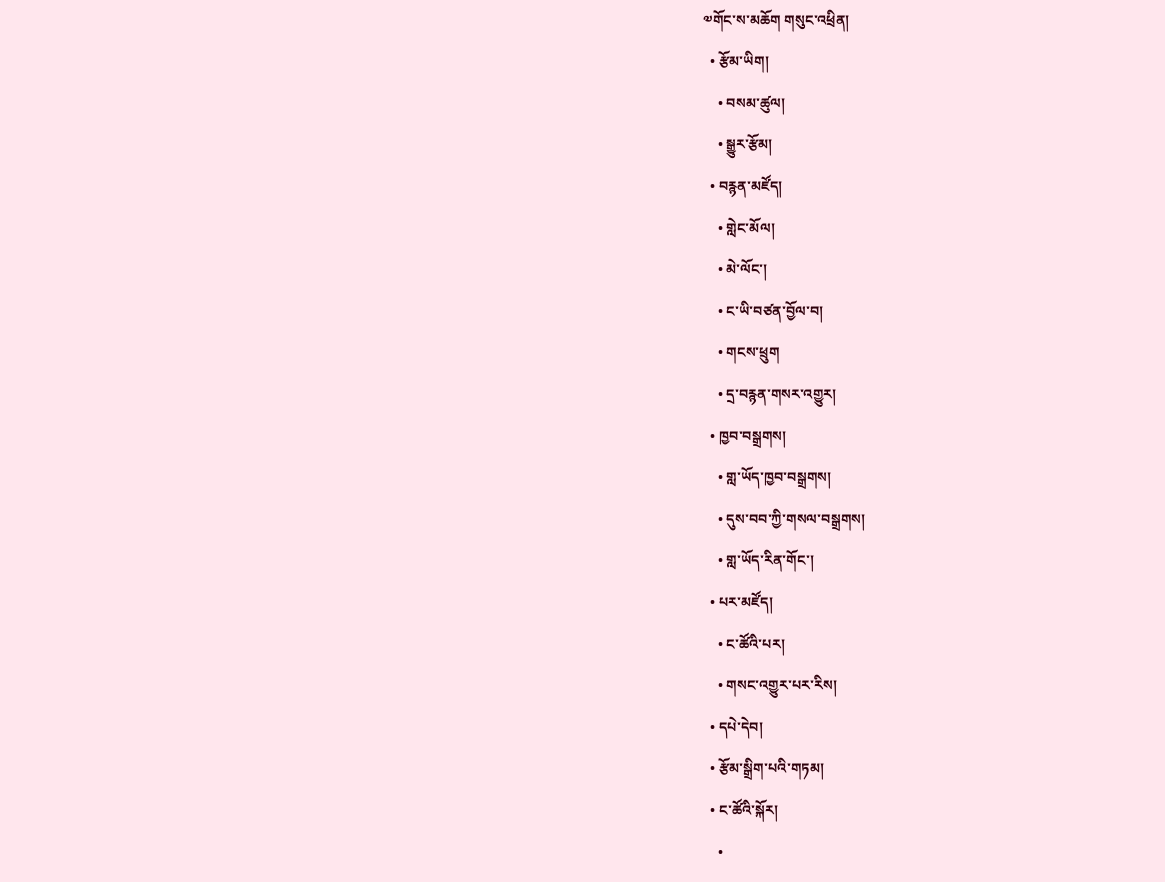༧གོང་ས་མཆོག གསུང་འཕྲིན།
  • རྩོམ་ཡིག།
    • བསམ་ཚུལ།
    • སྒྱུར་རྩོམ།
  • བརྙན་མཛོད།
    • གླེང་མོལ།
    • མེ་ལོང་།
    • ང་ཡི་བཙན་བྱོལ་བ།
    • གངས་ཕྲུག
    • དྲ་བརྙན་གསར་འགྱུར།
  • ཁྱབ་བསྒྲགས།
    • གླ་ཡོད་ཁྱབ་བསྒྲགས།
    • དུས་བབ་ཀྱི་གསལ་བསྒྲགས།
    • གླ་ཡོད་རིན་གོང་།
  • པར་མཛོད།
    • ང་ཚོའི་པར།
    • གསང་འགྱུར་པར་རིས།
  • དཔེ་དེབ།
  • རྩོམ་སྒྲིག་པའི་གཏམ།
  • ང་ཚོའི་སྐོར།
    •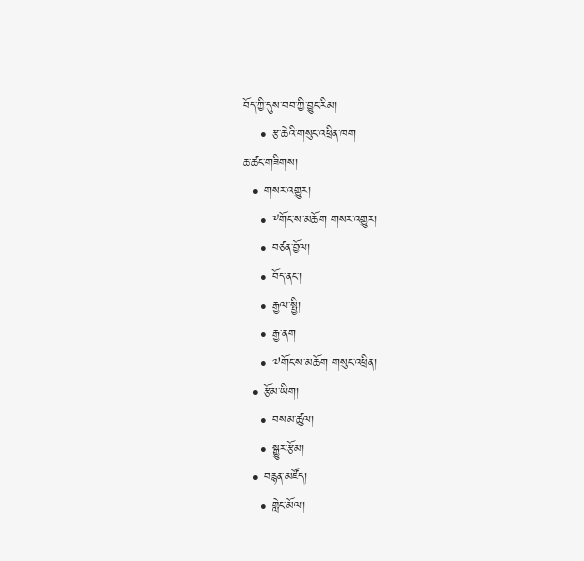བོད་ཀྱི་དུས་བབ་ཀྱི་བྱུང་རིམ།
    • རྩ་ཆེའི་གསུང་འཕྲིན་ཁག
ཆ་ཚང་གཟིགས།
  • གསར་འགྱུར།
    • ༸གོང་ས་མཆོག གསར་འགྱུར།
    • བཙན་བྱོལ།
    • བོད་ནང་།
    • རྒྱལ་སྤྱི།
    • རྒྱ་ནག
    • ༧གོང་ས་མཆོག གསུང་འཕྲིན།
  • རྩོམ་ཡིག།
    • བསམ་ཚུལ།
    • སྒྱུར་རྩོམ།
  • བརྙན་མཛོད།
    • གླེང་མོལ།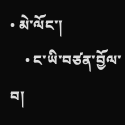• མེ་ལོང་།
    • ང་ཡི་བཙན་བྱོལ་བ།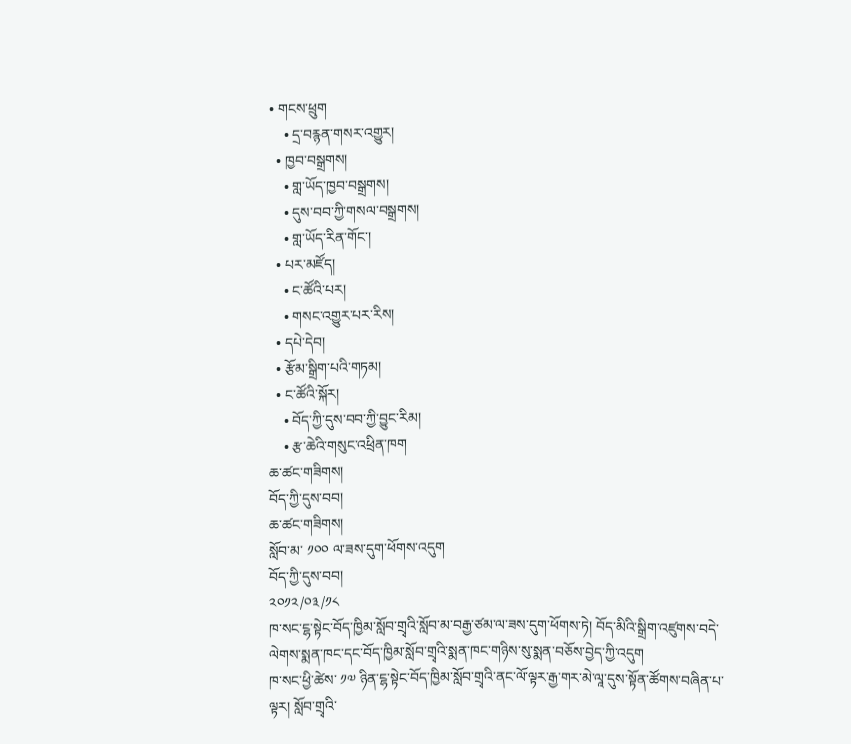• གངས་ཕྲུག
    • དྲ་བརྙན་གསར་འགྱུར།
  • ཁྱབ་བསྒྲགས།
    • གླ་ཡོད་ཁྱབ་བསྒྲགས།
    • དུས་བབ་ཀྱི་གསལ་བསྒྲགས།
    • གླ་ཡོད་རིན་གོང་།
  • པར་མཛོད།
    • ང་ཚོའི་པར།
    • གསང་འགྱུར་པར་རིས།
  • དཔེ་དེབ།
  • རྩོམ་སྒྲིག་པའི་གཏམ།
  • ང་ཚོའི་སྐོར།
    • བོད་ཀྱི་དུས་བབ་ཀྱི་བྱུང་རིམ།
    • རྩ་ཆེའི་གསུང་འཕྲིན་ཁག
ཆ་ཚང་གཟིགས།
བོད་ཀྱི་དུས་བབ།
ཆ་ཚང་གཟིགས།
སློབ་མ་ ༡༠༠ ལ་ཟས་དུག་ཕོགས་འདུག
བོད་ཀྱི་དུས་བབ།
༢༠༡༢/༠༣/༡༨
ཁ་སང་ངྷ་སྟེང་བོད་ཁྱིམ་སློབ་གྲྭའི་སློབ་མ་བརྒྱ་ཙམ་ལ་ཟས་དུག་ཕོགས་ཏེ། བོད་མིའི་སྒྲིག་འཛུགས་བདེ་ལེགས་སྨན་ཁང་དང་བོད་ཁྱིམ་སློབ་གྲྭའི་སྨན་ཁང་གཉིས་སུ་སྨན་བཅོས་བྱེད་ཀྱི་འདུག
ཁ་སང་ཕྱི་ཚེས་ ༡༧ ཉིན་ངྷ་སྟེང་བོད་ཁྱིམ་སློབ་གྲྭའི་ནང་ལོ་ལྟར་རྒྱ་གར་མེ་ལཱ་དུས་སྟོན་ཚོགས་བཞིན་པ་ལྟར། སློབ་གྲྭའི་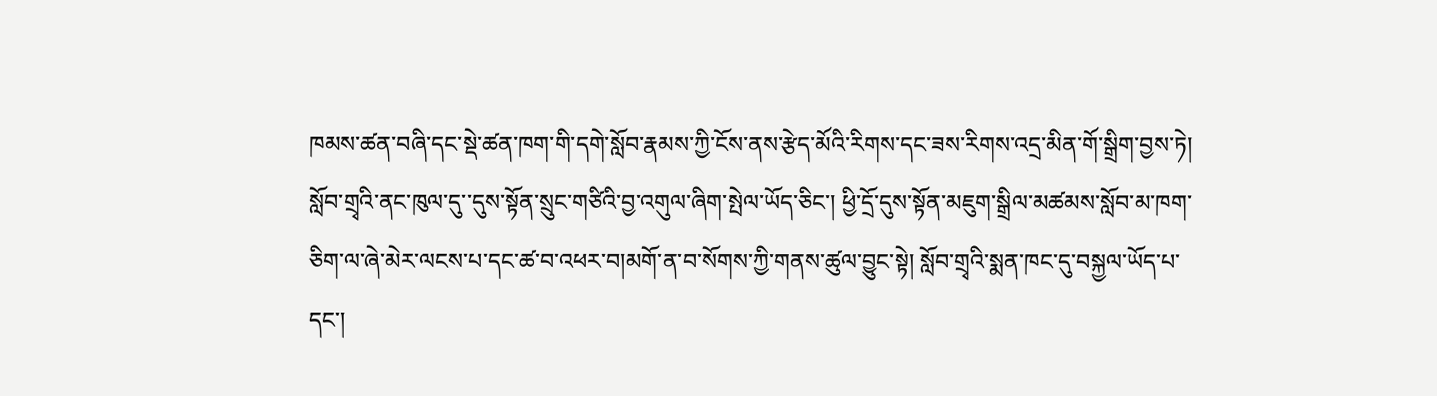ཁམས་ཚན་བཞི་དང་སྡེ་ཚན་ཁག་གི་དགེ་སློབ་རྣམས་ཀྱི་ངོས་ནས་རྩེད་མོའི་རིགས་དང་ཟས་རིགས་འདྲ་མིན་གོ་སྒྲིག་བྱས་ཏེ། སློབ་གྲྭའི་ནང་ཁུལ་དུ་་དུས་སྟོན་སྲུང་གཙིའི་བྱ་འགུལ་ཞིག་སྤེལ་ཡོད་ཅིང་། ཕྱི་དྲོ་དུས་སྟོན་མཇུག་སྒྲིལ་མཚམས་སློབ་མ་ཁག་ཅིག་ལ་ཞེ་མེར་ལངས་པ་དང་ཚ་བ་འཕར་བ།མགོ་ན་བ་སོགས་ཀྱི་གནས་ཚུལ་བྱུང་སྟེ། སློབ་གྲྭའི་སྨན་ཁང་དུ་བསྐྱལ་ཡོད་པ་དང་།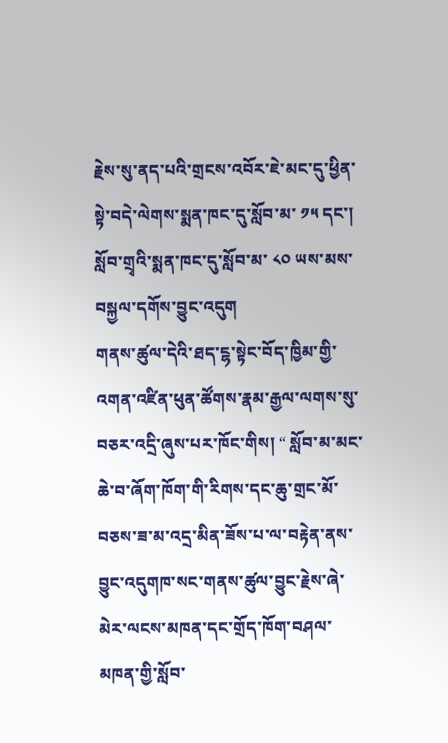རྗེས་སུ་ནད་པའི་གྲངས་འབོར་ཇེ་མང་དུ་ཕྱིན་སྟེ་བདེ་ལེགས་སྨན་ཁང་དུ་སློབ་མ་ ༡༥ དང་། སློབ་གྲྭའི་སྨན་ཁང་དུ་སློབ་མ་ ༨༠ ཡས་མས་བསྐྱལ་དགོས་བྱུང་འདུག
གནས་ཚུལ་དེའི་ཐད་ངྷ་སྟེང་བོད་ཁྱིམ་གྱི་འགན་འཛིན་ཕུན་ཚོགས་རྣམ་རྒྱལ་ལགས་སུ་བཅར་འདྲི་ཞུས་པར་ཁོང་གིས། “ སློབ་མ་མང་ཆེ་བ་ཞོག་ཁོག་གི་རིགས་དང་ཆུ་གྲང་མོ་བཅས་ཟ་མ་འདྲ་མིན་ཟོས་པ་ལ་བརྟེན་ནས་བྱུང་འདུགཁ་སང་གནས་ཚུལ་བྱུང་རྗེས་ཞེ་མེར་ལངས་མཁན་དང་གྲོད་ཁོག་བཤལ་མཁན་གྱི་སློབ་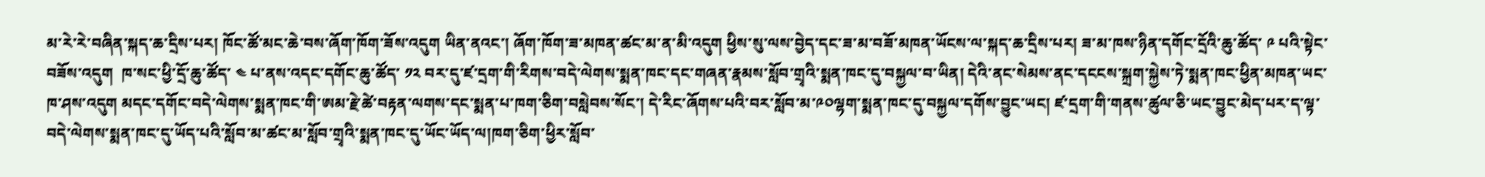མ་རེ་རེ་བཞིན་སྐད་ཆ་དྲིས་པར། ཁོང་ཚོ་མང་ཆེ་བས་ཞོག་ཁོག་ཟོས་འདུག ཡིན་ནའང་། ཞོག་ཁོག་ཟ་མཁན་ཚང་མ་ན་མི་འདུག ཕྱིས་སུ་ལས་བྱེད་དང་ཟ་མ་བཟོ་མཁན་ཡོངས་ལ་སྐད་ཆ་དྲིས་པར། ཟ་མ་ཁས་ཉིན་དགོང་དྲོའི་ཆུ་ཚོད་ ༩ པའི་སྟེང་བཟོས་འདུག  ཁ་སང་ཕྱི་དྲོ་ཆུ་ཚོད་ ༤ པ་ནས་འདང་དགོང་ཆུ་ཚོད་ ༡༢ བར་དུ་ཛ་དྲག་གི་རིགས་བདེ་ལེགས་སྨན་ཁང་དང་གཞན་རྣམས་སློབ་གྲྭའི་སྨན་ཁང་དུ་བསྐྱལ་བ་ཡིན། དེའི་ནང་སེམས་ནང་དངངས་སྐྲག་སྐྱེས་ཏེ་སྨན་ཁང་ཕྱིན་མཁན་ཡང་ཁ་ཤས་འདུག མདང་དགོང་བདེ་ལེགས་སྨན་ཁང་གི་ཨམ་རྗེ་ཚེ་བརྟན་ལགས་དང་སྨན་པ་ཁག་ཅིག་བསླེབས་སོང་། དེ་རིང་ཞོགས་པའི་བར་སློབ་མ་༩༠ལྷག་སྨན་ཁང་དུ་བསྐྱལ་དགོས་བྱུང་ཡང། ཛ་དྲག་གི་གནས་ཚུལ་ཅི་ཡང་བྱུང་མེད་པར་ད་ལྟ་བདེ་ལེགས་སྨན་ཁང་དུ་ཡོད་པའི་སློབ་མ་ཚང་མ་སློབ་གྲྭའི་སྨན་ཁང་དུ་ཡོང་ཡོད་ལ།ཁག་ཅིག་ཕྱིར་སློབ་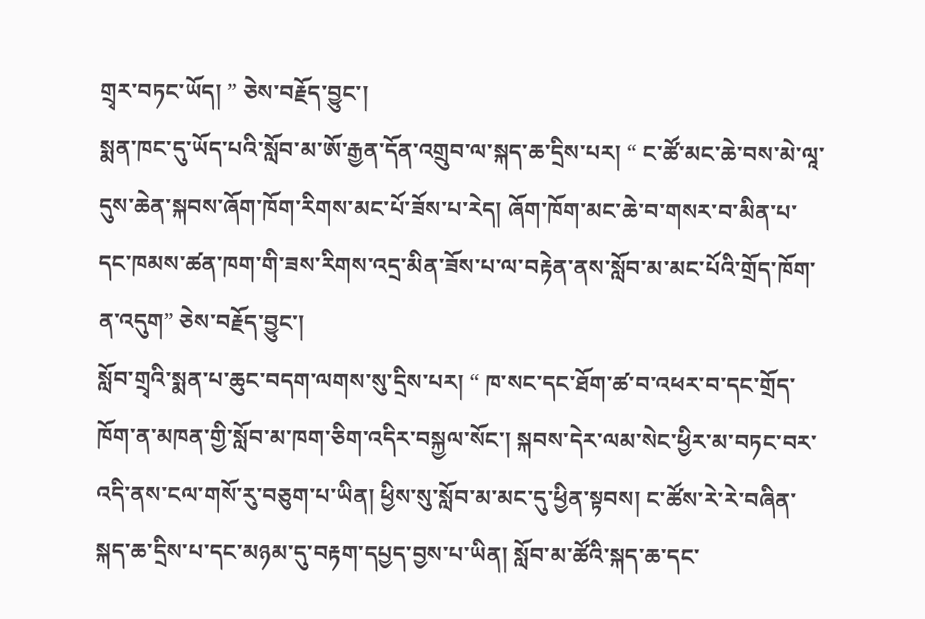གྲྭར་བཏང་ཡོད། ” ཅེས་བརྗོད་བྱུང་།
སྨན་ཁང་དུ་ཡོད་པའི་སློབ་མ་ཨོ་རྒྱན་དོན་འགྲུབ་ལ་སྐད་ཆ་དྲིས་པར། “ ང་ཚོ་མང་ཆེ་བས་མེ་ལཱ་དུས་ཆེན་སྐབས་ཞོག་ཁོག་རིགས་མང་པོ་ཟོས་པ་རེད། ཞོག་ཁོག་མང་ཆེ་བ་གསར་བ་མིན་པ་དང་ཁམས་ཚན་ཁག་གི་ཟས་རིགས་འདྲ་མིན་ཟོས་པ་ལ་བརྟེན་ནས་སློབ་མ་མང་པོའི་གྲོད་ཁོག་ན་འདུག” ཅེས་བརྗོད་བྱུང་།
སློབ་གྲྭའི་སྨན་པ་ཆུང་བདག་ལགས་སུ་དྲིས་པར། “ ཁ་སང་དང་ཐོག་ཚ་བ་འཕར་བ་དང་གྲོད་ཁོག་ན་མཁན་གྱི་སློབ་མ་ཁག་ཅིག་འདིར་བསྐྱལ་སོང་། སྐབས་དེར་ལམ་སེང་ཕྱིར་མ་བཏང་བར་འདི་ནས་ངལ་གསོ་རུ་བཅུག་པ་ཡིན། ཕྱིས་སུ་སློབ་མ་མང་དུ་ཕྱིན་སྟབས། ང་ཚོས་རེ་རེ་བཞིན་སྐད་ཆ་དྲིས་པ་དང་མཉམ་དུ་བརྟག་དཔྱད་བྱས་པ་ཡིན། སློབ་མ་ཚོའི་སྐད་ཆ་དང་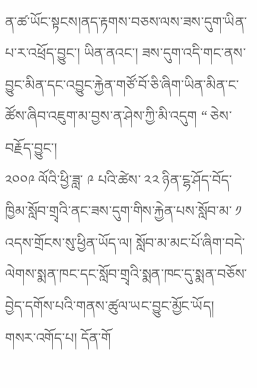ན་ཚ་ཡོང་སྟངས།ནད་རྟགས་བཅས་ལས་ཟས་དུག་ཡིན་པ་ར་འཕྲོད་བྱུང་། ཡིན་ནའང་། ཟས་དུག་འདི་གང་ནས་བྱུང་མིན་དང་འབྱུང་རྐྱེན་གཙོ་བོ་ཅི་ཞིག་ཡིན་མིན་ང་ཚོས་ཞིབ་འཇུག་མ་བྱས་ན་ཤེས་ཀྱི་མི་འདུག “ ཅེས་བརྗོད་བྱུང་།
༢༠༠༩ ལོའི་ཕྱི་ཟླ་ ༩ པའི་ཚེས་ ༢༢ ཉིན་ངྷ་ཤོད་བོད་ཁྱིམ་སློབ་གྲྭའི་ནང་ཟས་དུག་གིས་རྐྱེན་པས་སློབ་མ་ ༡ འདས་གྲོངས་སུ་ཕྱིན་ཡོད་ལ། སློབ་མ་མང་པོ་ཞིག་བདེ་ལེགས་སྨན་ཁང་དང་སློབ་གྲྭའི་སྨན་ཁང་དུ་སྨན་བཅོས་བྱེད་དགོས་པའི་གནས་ཚུལ་ཡང་བྱུང་མྱོང་ཡོད།
གསར་འགོད་པ། དོན་གོ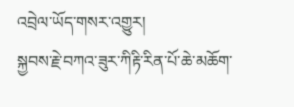འབྲེལ་ཡོད་གསར་འགྱུར།
སྐྱབས་རྗེ་བཀའ་ཟུར་ཀིརྟི་རིན་པོ་ཆེ་མཆོག་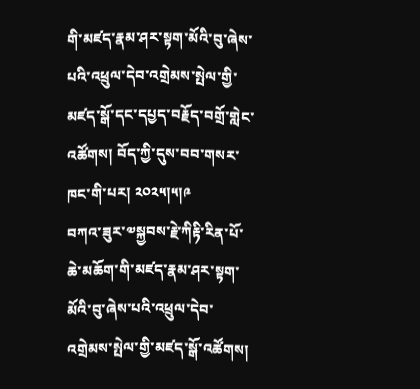གི་མཛད་རྣམ་ཤར་སྟག་མོའི་བུ་ཞེས་པའི་འཕྲུལ་དེབ་འགྲེམས་སྤེལ་གྱི་མཛད་སྒོ་དང་དཔྱད་བརྗོད་བགྲོ་གླེང་འཚོགས། བོད་ཀྱི་དུས་བབ་གསར་ཁང་གི་པར། ༢༠༢༥།༥།༩
བཀའ་ཟུར་༧སྐྱབས་རྗེ་ཀིརྟི་རིན་པོ་ཆེ་མཆོག་གི་མཛད་རྣམ་ཤར་སྟག་མོའི་བུ་ཞེས་པའི་འཕྲུལ་དེབ་འགྲེམས་སྤེལ་གྱི་མཛད་སྒོ་འཚོགས།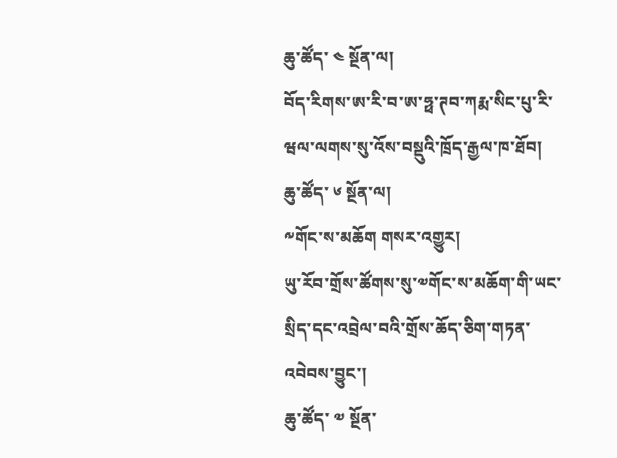ཆུ་ཚོད་ ༤ སྔོན་ལ།
བོད་རིགས་ཨ་རི་བ་ཨ་ཧྥ་ཊབ་ཀརྨ་སིང་པུ་རི་ཝལ་ལགས་སུ་འོས་བསྡུའི་ཁྲོད་རྒྱལ་ཁ་ཐོབ།
ཆུ་ཚོད་ ༦ སྔོན་ལ།
༸གོང་ས་མཆོག གསར་འགྱུར།
ཡུ་རོབ་གྲོས་ཚོགས་སུ་༧གོང་ས་མཆོག་གི་ཡང་སྲིད་དང་འབྲེལ་བའི་གྲོས་ཆོད་ཅིག་གཏན་འབེབས་བྱུང་།
ཆུ་ཚོད་ ༧ སྔོན་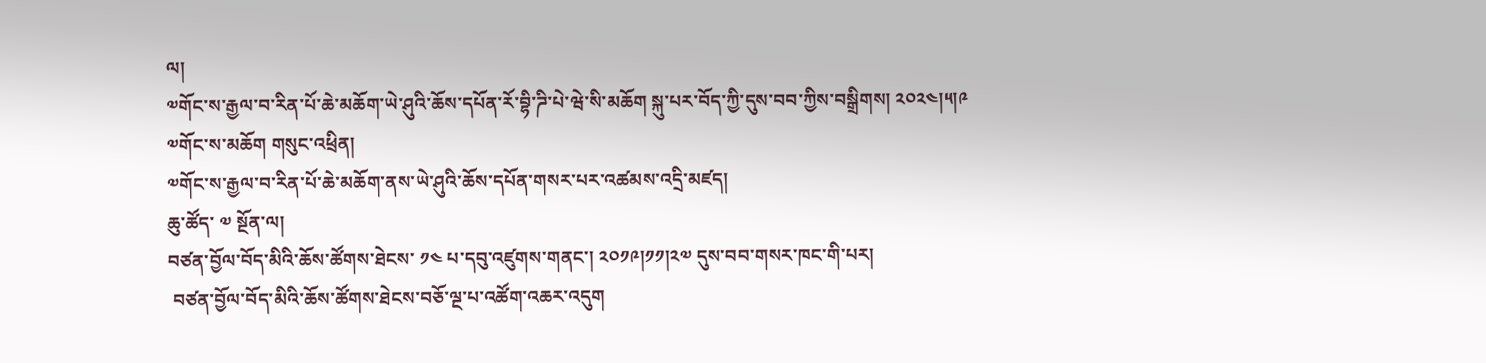ལ།
༧གོང་ས་རྒྱལ་བ་རིན་པོ་ཆེ་མཆོག་ཡེ་ཤུའི་ཆོས་དཔོན་རོ་བྷི་ཌི་པེ་ཝེ་སི་མཆོག སྐུ་པར་བོད་ཀྱི་དུས་བབ་ཀྱིས་བསྒྲིགས། ༢༠༢༤།༥།༩
༧གོང་ས་མཆོག གསུང་འཕྲིན།
༧གོང་ས་རྒྱལ་བ་རིན་པོ་ཆེ་མཆོག་ནས་ཡེ་ཤུའི་ཆོས་དཔོན་གསར་པར་འཚམས་འདྲི་མཛད།
ཆུ་ཚོད་ ༧ སྔོན་ལ།
བཙན་བྱོལ་བོད་མིའི་ཆོས་ཚོགས་ཐེངས་ ༡༤ པ་དབུ་འཛུགས་གནང་། ༢༠༡༩།༡༡།༢༧ དུས་བབ་གསར་ཁང་གི་པར།
 བཙན་བྱོལ་བོད་མིའི་ཆོས་ཚོགས་ཐེངས་བཅོ་ལྔ་པ་འཚོག་འཆར་འདུག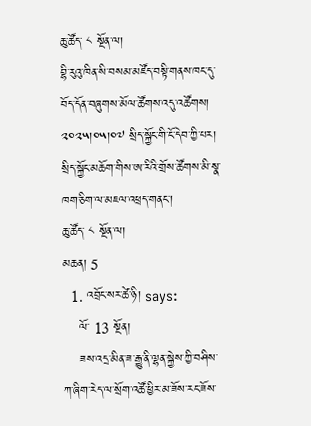ཆུ་ཚོད་ ༨ སྔོན་ལ།
བྷི་རུའུ་ཁིན་སི་བསམ་མཛོད་བསྟི་གནས་ཁང་དུ་བོད་དོན་བཞུགས་མོལ་ཚོགས་འདུ་འཚོགས། ༢༠༢༥།༠༥།༠༧ སྲིད་སྐྱོང་གི་ངོ་དེབ་ཀྱི་པར།
སྲིད་སྐྱོང་མཆོག་གིས་ཨ་རིའི་གྲོས་ཚོགས་མི་སྣ་ཁག་ཅིག་ལ་མཇལ་འཕྲད་གནང་།
ཆུ་ཚོད་ ༨ སྔོན་ལ།
མཆན། 5
  1. འབྲོང་སར་ཚེ་ཉི། says:
    ལོ་ 13 སྔོན།
    ཟས་འདྲ་མིན་ཟ་རྒྱུ་ནི་ལྷན་སྐྱེས་ཀྱི་བཤིས་ཀ་ཞིག་རེད་ལ་སྲོག་འཚོ་ཕྱིར་མ་ཟོས་རང་ཟོས་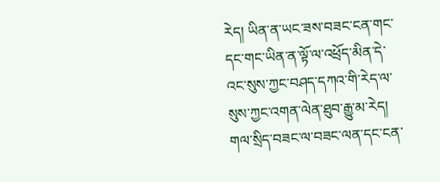རེད། ཡིན་ན་ཡང་ཟས་བཟང་ངན་གང་དང་གང་ཡིན་ན་ལྟོ་ལ་འཕྲོད་མིན་དེ་འང་སུས་ཀྱང་བཤད་དཀའ་གི་རེད་ལ་སུས་ཀྱང་འགན་ལེན་ཐུབ་རྒྱུ་མ་རེད། གལ་སྲིད་བཟང་ལ་བཟང་ལན་དང་ངན་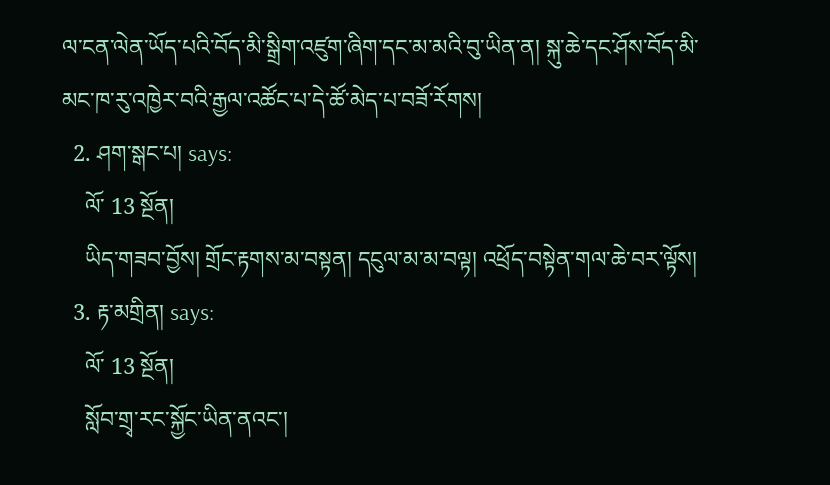ལ་ངན་ལེན་ཡོད་པའི་བོད་མི་སྒྲིག་འཛུག་ཞིག་དང་མ་མའི་བུ་ཡིན་ན། སྐུ་ཆེ་དང་ཤོས་བོད་མི་མང་ཁ་རུ་འཁྱེར་བའི་རྒྱལ་འཚོང་པ་དེ་ཚོ་མེད་པ་བཟོ་རོགས།
  2. ཤག་སྒང་པ། says:
    ལོ་ 13 སྔོན།
    ཡིད་གཟབ་བྱོས། གྲོང་རྟགས་མ་བསྟན། དངུལ་མ་མ་བལྟ། འཕྲོད་བསྟེན་གལ་ཆེ་བར་ལྟོས།
  3. རྟ་མགྲིན། says:
    ལོ་ 13 སྔོན།
    སློབ་གྲྭ་རང་སྐྱོང་ཡིན་ནའང་།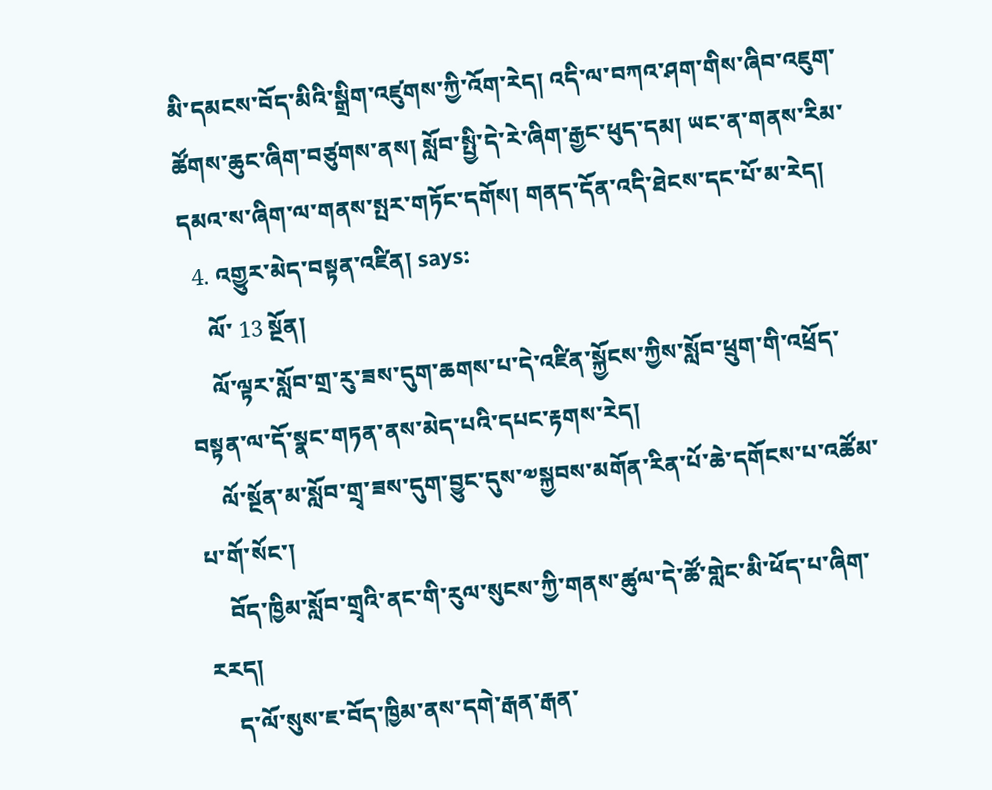མི་དམངས་བོད་མིའི་སྒྲིག་འཛུགས་ཀྱི་འོག་རེད། འདི་ལ་བཀའ་ཤག་གིས་ཞིབ་འཇུག་ཚོགས་ཆུང་ཞིག་བཙུགས་ནས། སློབ་སྤྱི་དེ་རེ་ཞིག་རྒྱང་ཕུད་དམ། ཡང་ན་གནས་རིམ་དམའ་ས་ཞིག་ལ་གནས་སྤར་གཏོང་དགོས། གནད་དོན་འདི་ཐེངས་དང་པོ་མ་རེད།
  4. འགྱུར་མེད་བསྟན་འཛིན། says:
    ལོ་ 13 སྔོན།
    ལོ་ལྟར་སློབ་གྲ་རུ་ཟས་དུག་ཆགས་པ་དེ་འཛིན་སྐྱོངས་ཀྱིས་སློབ་ཕྲུག་གི་འཕྲོད་བསྟན་ལ་དོ་སྣང་གཏན་ནས་མེད་པའི་དཔང་རྟགས་རེད།
    ལོ་སྔོན་མ་སློབ་གྲྭ་ཟས་དུག་བྱུང་དུས་༧སྐྱབས་མགོན་རིན་པོ་ཆེ་དགོངས་པ་འཚོམ་པ་གོ་སོང་།
    བོད་ཁྱིམ་སློབ་གྲྭའི་ནང་གི་རུལ་སུངས་ཀྱི་གནས་ཚུལ་དེ་ཚོ་གླེང་མི་ཕོད་པ་ཞིག་རརད།
    ད་ལོ་སུས་ཇ་བོད་ཁྱིམ་ནས་དགེ་རྒན་རྒན་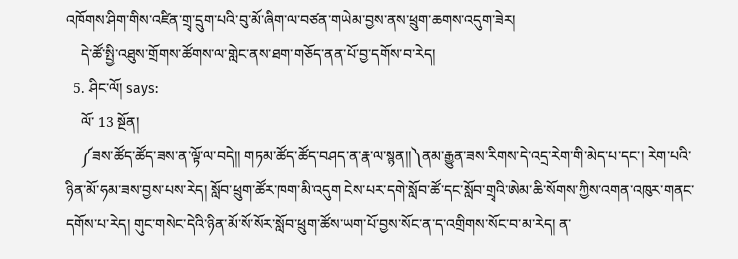འཁོགས་ཤིག་གིས་འཛིན་གྲྭ་དྲུག་པའི་བུ་མོ་ཞིག་ལ་བཙན་གཡེམ་བྱས་ནས་ཕྲུག་ཆགས་འདུག་ཟེར།
    དེ་ཚོ་སྤྱི་འཐུས་གྲོགས་ཚོགས་ལ་གླེང་ནས་ཐག་གཅོད་ནན་པོ་བྱ་དགོས་བ་རེད།
  5. ཤིང་ལོ། says:
    ལོ་ 13 སྔོན།
    ༼ཟས་ཚོད་ཚོད་ཟས་ན་ལྟོ་ལ་བདེ།། གཏམ་ཚོད་ཚོད་བཤད་ན་རྣ་ལ་སྙན།།༽ནམ་རྒྱུན་ཟས་རིགས་དེ་འདྲ་རེག་གི་མེད་པ་དང་། རེག་པའི་ཉིན་མོ་ཧམ་ཟས་བྱས་པས་རེད། སློབ་ཕྲུག་ཚོར་ཁག་མི་འདུག ངེས་པར་དགེ་སློབ་ཚོ་དང་སློབ་གྲྭའི་ཨེམ་ཆི་སོགས་ཀྱིས་འགན་འཁུར་གནང་དགོས་པ་རེད། གུང་གསེང་དེའི་ཉིན་མོ་སོ་སོར་སློབ་ཕྲུག་ཚོས་ཡག་པོ་བྱས་སོང་ན་ད་འགྲིགས་སོང་བ་མ་རེད། ན་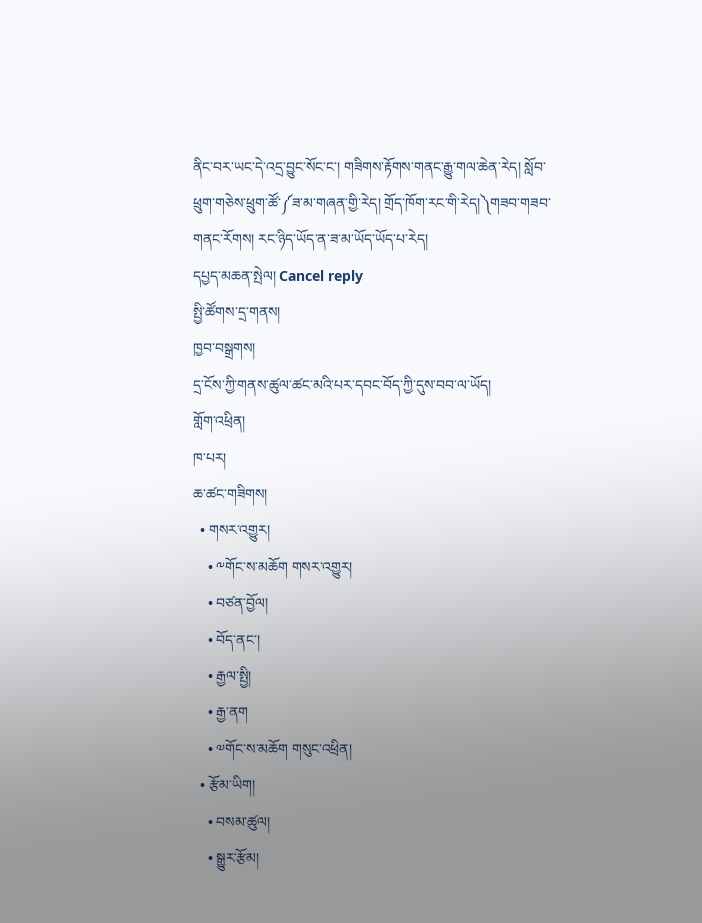ནིང་བར་ཡང་དེ་འདྲ་བྱུང་སོང་ང་། གཟིགས་རྟོགས་གནང་རྒྱུ་གལ་ཆེན་རེད། སློབ་ཕྲུག་གཅེས་ཕྲུག་ཚོ་༼ཟ་མ་གཞན་གྱི་རེད། གྲོད་ཁོག་རང་གི་རེད།༽གཟབ་གཟབ་གནང་རོགས། རང་ཉིད་ཡོད་ན་ཟ་མ་ཡོད་ཡོད་པ་རེད།
དཔྱད་མཆན་སྤེལ། Cancel reply
སྤྱི་ཚོགས་དྲ་གནས།
ཁྱབ་བསྒྲགས།
དྲ་ངོས་ཀྱི་གནས་ཚུལ་ཚང་མའི་པར་དབང་བོད་ཀྱི་དུས་བབ་ལ་ཡོད།
གློག་འཕྲིན།
ཁ་པར།
ཆ་ཚང་གཟིགས།
  • གསར་འགྱུར།
    • ༸གོང་ས་མཆོག གསར་འགྱུར།
    • བཙན་བྱོལ།
    • བོད་ནང་།
    • རྒྱལ་སྤྱི།
    • རྒྱ་ནག
    • ༧གོང་ས་མཆོག གསུང་འཕྲིན།
  • རྩོམ་ཡིག།
    • བསམ་ཚུལ།
    • སྒྱུར་རྩོམ།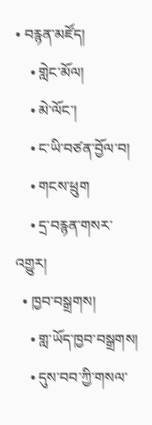• བརྙན་མཛོད།
    • གླེང་མོལ།
    • མེ་ལོང་།
    • ང་ཡི་བཙན་བྱོལ་བ།
    • གངས་ཕྲུག
    • དྲ་བརྙན་གསར་འགྱུར།
  • ཁྱབ་བསྒྲགས།
    • གླ་ཡོད་ཁྱབ་བསྒྲགས།
    • དུས་བབ་ཀྱི་གསལ་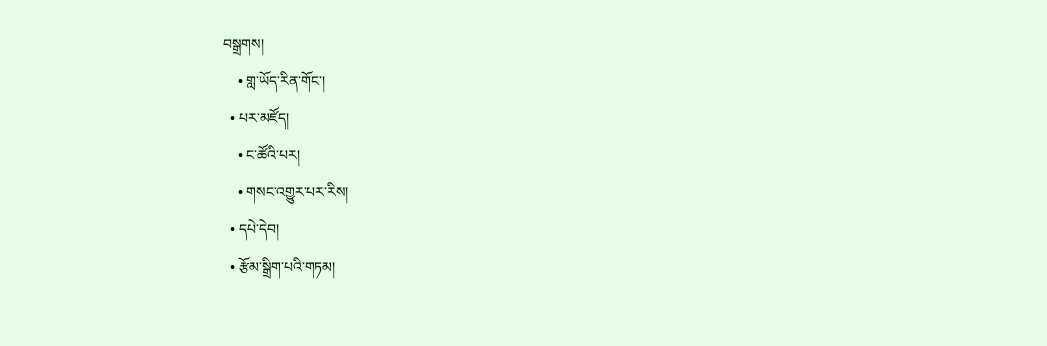བསྒྲགས།
    • གླ་ཡོད་རིན་གོང་།
  • པར་མཛོད།
    • ང་ཚོའི་པར།
    • གསང་འགྱུར་པར་རིས།
  • དཔེ་དེབ།
  • རྩོམ་སྒྲིག་པའི་གཏམ།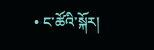• ང་ཚོའི་སྐོར།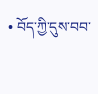• བོད་ཀྱི་དུས་བབ་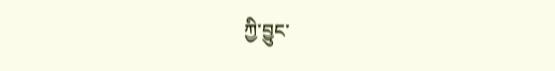ཀྱི་བྱུང་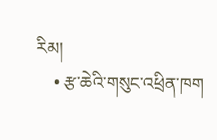རིམ།
    • རྩ་ཆེའི་གསུང་འཕྲིན་ཁག